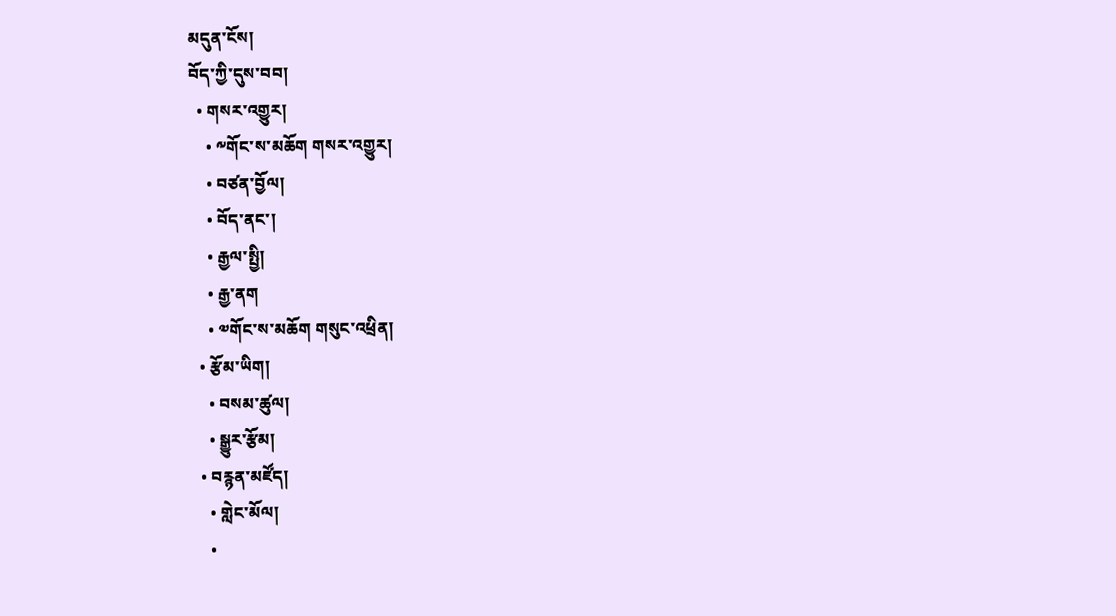མདུན་ངོས།
བོད་ཀྱི་དུས་བབ།
  • གསར་འགྱུར།
    • ༸གོང་ས་མཆོག གསར་འགྱུར།
    • བཙན་བྱོལ།
    • བོད་ནང་།
    • རྒྱལ་སྤྱི།
    • རྒྱ་ནག
    • ༧གོང་ས་མཆོག གསུང་འཕྲིན།
  • རྩོམ་ཡིག།
    • བསམ་ཚུལ།
    • སྒྱུར་རྩོམ།
  • བརྙན་མཛོད།
    • གླེང་མོལ།
    •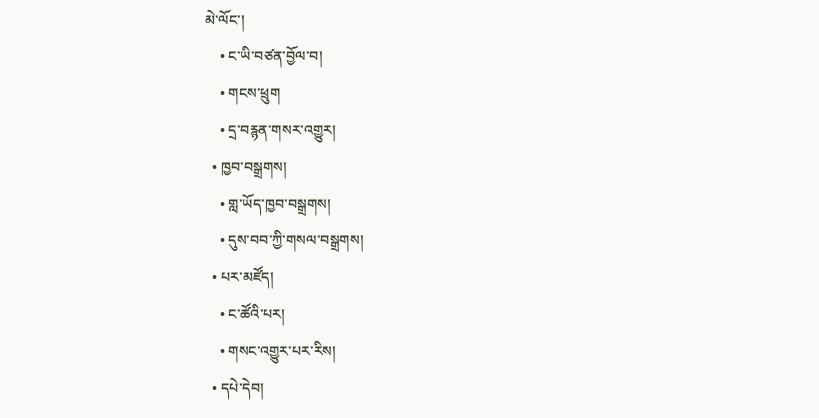མེ་ལོང་།
    • ང་ཡི་བཙན་བྱོལ་བ།
    • གངས་ཕྲུག
    • དྲ་བརྙན་གསར་འགྱུར།
  • ཁྱབ་བསྒྲགས།
    • གླ་ཡོད་ཁྱབ་བསྒྲགས།
    • དུས་བབ་ཀྱི་གསལ་བསྒྲགས།
  • པར་མཛོད།
    • ང་ཚོའི་པར།
    • གསང་འགྱུར་པར་རིས།
  • དཔེ་དེབ།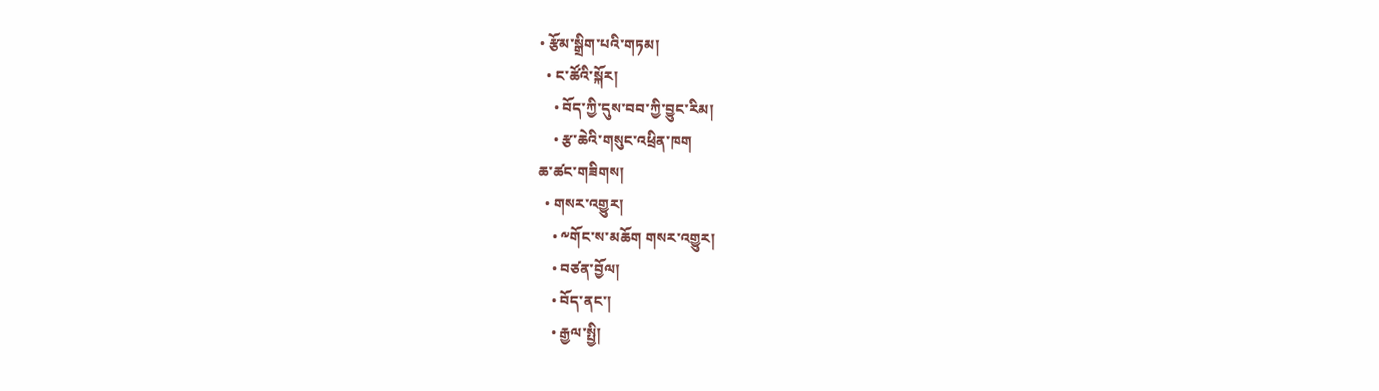• རྩོམ་སྒྲིག་པའི་གཏམ།
  • ང་ཚོའི་སྐོར།
    • བོད་ཀྱི་དུས་བབ་ཀྱི་བྱུང་རིམ།
    • རྩ་ཆེའི་གསུང་འཕྲིན་ཁག
ཆ་ཚང་གཟིགས།
  • གསར་འགྱུར།
    • ༸གོང་ས་མཆོག གསར་འགྱུར།
    • བཙན་བྱོལ།
    • བོད་ནང་།
    • རྒྱལ་སྤྱི།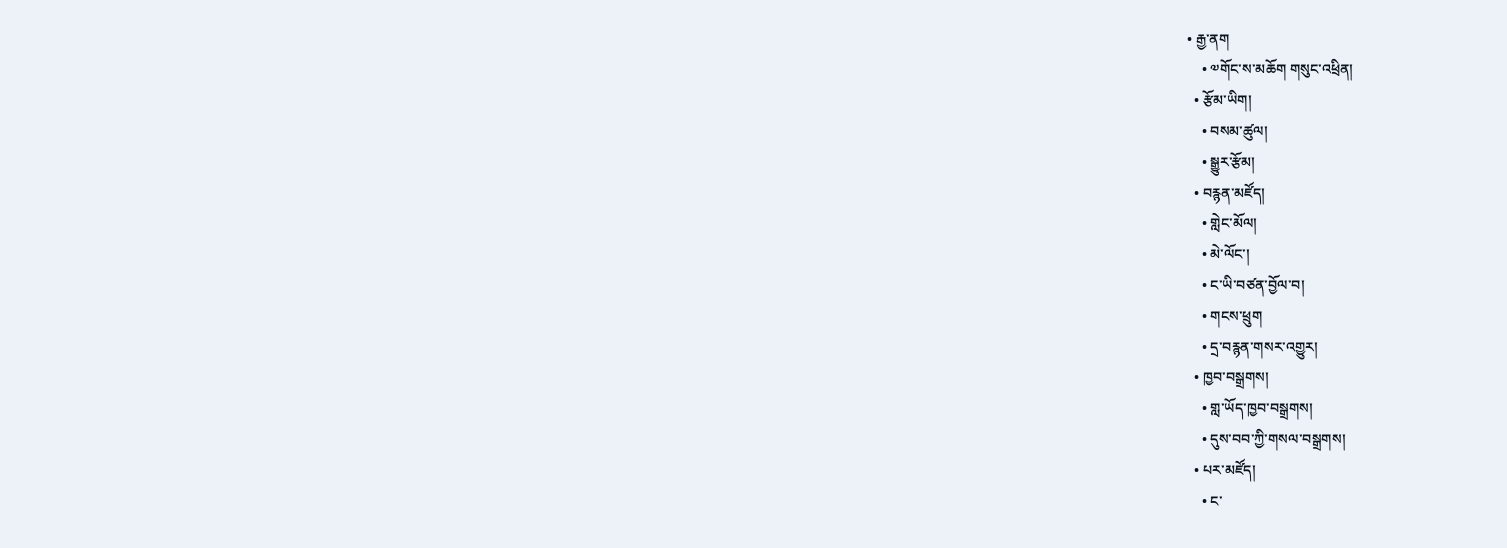• རྒྱ་ནག
    • ༧གོང་ས་མཆོག གསུང་འཕྲིན།
  • རྩོམ་ཡིག།
    • བསམ་ཚུལ།
    • སྒྱུར་རྩོམ།
  • བརྙན་མཛོད།
    • གླེང་མོལ།
    • མེ་ལོང་།
    • ང་ཡི་བཙན་བྱོལ་བ།
    • གངས་ཕྲུག
    • དྲ་བརྙན་གསར་འགྱུར།
  • ཁྱབ་བསྒྲགས།
    • གླ་ཡོད་ཁྱབ་བསྒྲགས།
    • དུས་བབ་ཀྱི་གསལ་བསྒྲགས།
  • པར་མཛོད།
    • ང་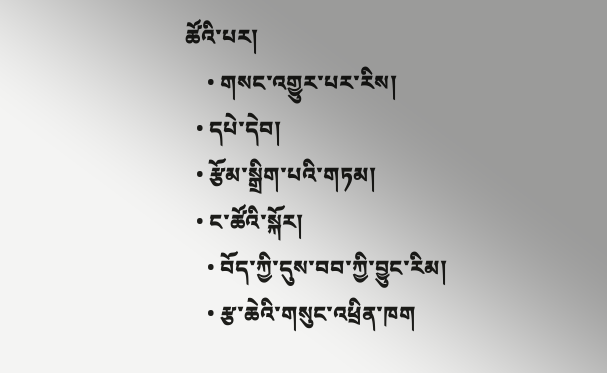ཚོའི་པར།
    • གསང་འགྱུར་པར་རིས།
  • དཔེ་དེབ།
  • རྩོམ་སྒྲིག་པའི་གཏམ།
  • ང་ཚོའི་སྐོར།
    • བོད་ཀྱི་དུས་བབ་ཀྱི་བྱུང་རིམ།
    • རྩ་ཆེའི་གསུང་འཕྲིན་ཁག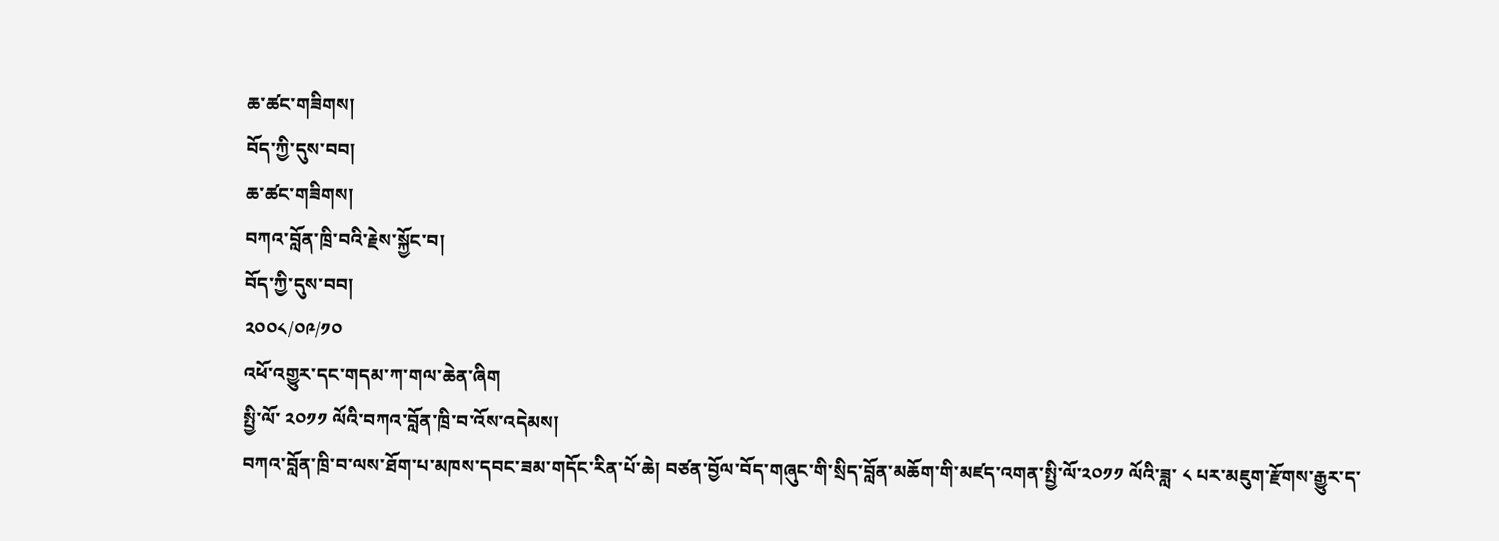ཆ་ཚང་གཟིགས།
བོད་ཀྱི་དུས་བབ།
ཆ་ཚང་གཟིགས།
བཀའ་བློན་ཁྲི་བའི་རྗེས་སྐྱོང་བ།
བོད་ཀྱི་དུས་བབ།
༢༠༠༨/༠༩/༡༠
འཕོ་འགྱུར་དང་གདམ་ཀ་གལ་ཆེན་ཞིག
སྤྱི་ལོ་ ༢༠༡༡ ལོའི་བཀའ་བློན་ཁྲི་བ་འོས་འདེམས།
བཀའ་བློན་ཁྲི་བ་ལས་ཐོག་པ་མཁས་དབང་ཟམ་གདོང་རིན་པོ་ཆེ། བཙན་བྱོལ་བོད་གཞུང་གི་སྲིད་བློན་མཆོག་གི་མཛད་འགན་སྤྱི་ལོ་༢༠༡༡ ལོའི་ཟླ་ ༨ པར་མཇུག་རྫོགས་རྒྱུར་ད་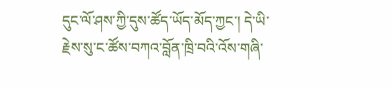དུང་ལོ་ཤས་ཀྱི་དུས་ཚོད་ཡོད་མོད་ཀྱང་། དེ་ཡི་རྗེས་སུ་ང་ཚོས་བཀའ་བློན་ཁྲི་བའི་འོས་གཞི་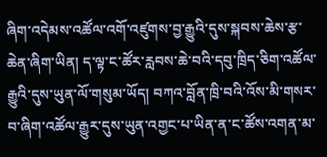ཞིག་འདེམས་འཚོལ་འགོ་འཛུགས་བྱ་རྒྱུའི་དུས་སྐབས་ཆེས་རྩ་ཆེན་ཞིག་ཡིན། ད་ལྟ་ང་ཚོར་རླབས་ཆེ་བའི་དབུ་ཁྲིད་ཅིག་འཚོལ་རྒྱུའི་དུས་ཡུན་ལོ་གསུམ་ཡོད། བཀའ་བློན་ཁྲི་བའི་འོས་མི་གསར་བ་ཞིག་འཚོལ་རྒྱུར་དུས་ཡུན་འགྱང་པ་ཡིན་ན་ང་ཚོས་འགན་མ་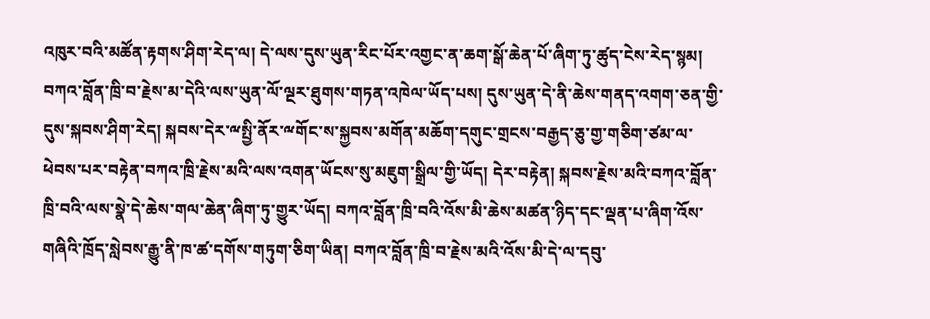འཁུར་བའི་མཚོན་རྟགས་ཤིག་རེད་ལ། དེ་ལས་དུས་ཡུན་རིང་པོར་འགྱང་ན་ཆག་སྒོ་ཆེན་པོ་ཞིག་ཏུ་ཚུད་ངེས་རེད་སྙམ།
བཀའ་བློན་ཁྲི་བ་རྗེས་མ་དེའི་ལས་ཡུན་ལོ་ལྔར་ཐུགས་གཏན་འཁེལ་ཡོད་པས། དུས་ཡུན་དེ་ནི་ཆེས་གནད་འགག་ཅན་གྱི་དུས་སྐབས་ཤིག་རེད། སྐབས་དེར་ྋསྤྱི་ནོར་ྋགོང་ས་སྐྱབས་མགོན་མཆོག་དགུང་གྲངས་བརྒྱད་ཅུ་གྱ་གཅིག་ཙམ་ལ་ཕེབས་པར་བརྟེན་བཀའ་ཁྲི་རྗེས་མའི་ལས་འགན་ཡོངས་སུ་མཇུག་སྒྲིལ་གྱི་ཡོད། དེར་བརྟེན། སྐབས་རྗེས་མའི་བཀའ་བློན་ཁྲི་བའི་ལས་སྣེ་དེ་ཆེས་གལ་ཆེན་ཞིག་ཏུ་གྱུར་ཡོད། བཀའ་བློན་ཁྲི་བའི་འོས་མི་ཆེས་མཚན་ཉིད་དང་ལྡན་པ་ཞིག་འོས་གཞིའི་ཁྲོད་སླེབས་རྒྱུ་ནི་ཁ་ཚ་དགོས་གཏུག་ཅིག་ཡིན། བཀའ་བློན་ཁྲི་བ་རྗེས་མའི་འོས་མི་དེ་ལ་དབུ་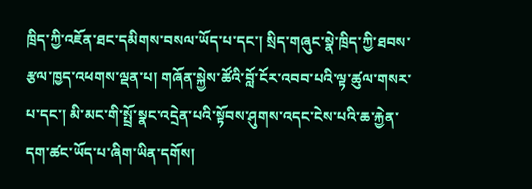ཁྲིད་ཀྱི་འཇོན་ཐང་དམིགས་བསལ་ཡོད་པ་དང་། སྲིད་གཞུང་སྣེ་ཁྲིད་ཀྱི་ཐབས་རྩལ་ཁྱད་འཕགས་ལྡན་པ། གཞོན་སྐྱེས་ཚོའི་བློ་ངོར་འབབ་པའི་ལྟ་ཚུལ་གསར་པ་དང་། མི་མང་གི་སྤྲོ་སྣང་འདྲེན་པའི་སྟོབས་ཤུགས་འདང་ངེས་པའི་ཆ་རྐྱེན་དག་ཚང་ཡོད་པ་ཞིག་ཡིན་དགོས།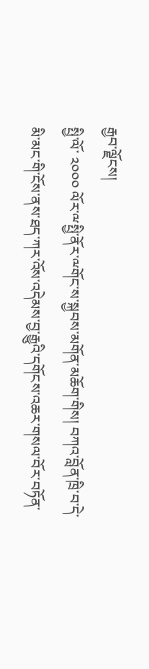རྒྱབ་ལྗོངས།
སྤྱི་ལོ་ ༢༠༠༠ ལོར་ྋསྤྱི་ནོར་ྋགོང་ས་སྐྱབས་མགོན་མཆོག་གིས། བཀའ་བློན་ཁྲི་བ་དེ་མི་མང་གི་ངོས་ནས་ཐད་ཀར་འོས་འདེམས་བྱ་རྒྱུའི་དགོངས་འཆར་གསལ་བོར་བཏོན་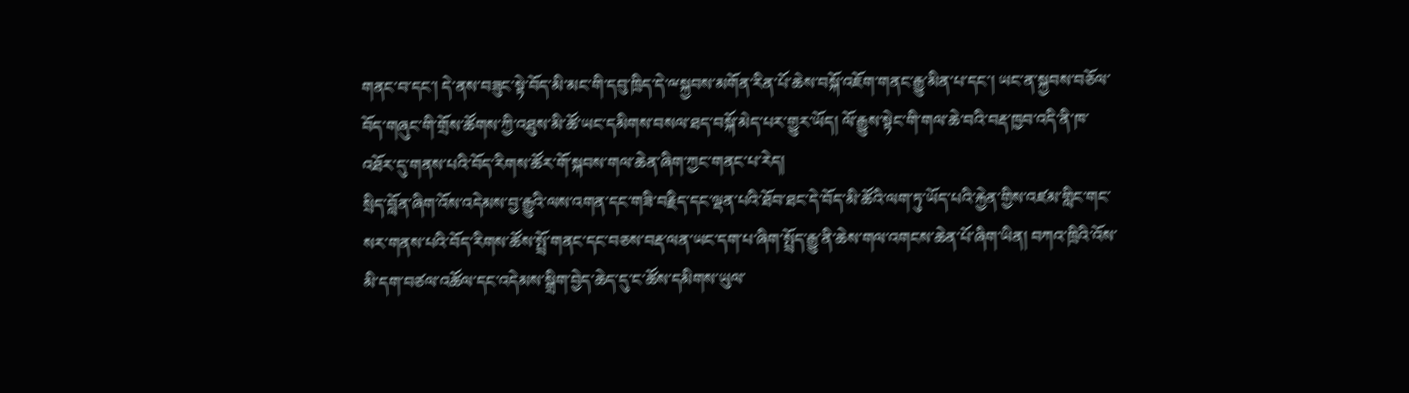གནང་བ་དང་། དེ་ནས་བཟུང་སྟེ་བོད་མི་མང་གི་དབུ་ཁྲིད་དེ་ྋསྐྱབས་མགོན་རིན་པོ་ཆེས་བསྐོ་འཇོག་གནང་རྒྱུ་མིན་པ་དང་། ཡང་ན་སྐྱབས་བཅོལ་བོད་གཞུང་གི་གྲོས་ཚོགས་ཀྱི་འཐུས་མི་ཚོ་ཡང་དམིགས་བསལ་ཐད་བསྐོ་མེད་པར་གྱུར་ཡོད། ལོ་རྒྱུས་སྟེང་གི་གལ་ཆེ་བའི་བརྡ་ཁྱབ་འདི་ནི་ཁ་འཐོར་དུ་གནས་པའི་བོད་རིགས་ཚོར་གོ་སྐབས་གལ་ཆེན་ཞིག་ཀྱང་གནང་པ་རེད།
སྲིད་བློན་ཞིག་འོས་འདེམས་བྱ་རྒྱུའི་ལས་འགན་དང་གཟི་བརྗིད་དང་ལྡན་པའི་ཐོབ་ཐང་དེ་བོད་མི་ཚོའི་ལག་ཏུ་ཡོད་པའི་རྐྱེན་གྱིས་འཛམ་གླིང་གང་སར་གནས་པའི་བོད་རིགས་ཚོས་སྤྲོ་གནང་དང་བཅས་བརྡ་ལན་ཡང་དག་པ་ཞིག་སྤྲོད་རྒྱུ་ནི་ཆེས་གལ་འགངས་ཆེན་པོ་ཞིག་ཡིན། བཀའ་ཁྲིའི་འོས་མི་དག་བཙལ་འཚོལ་དང་འདེམས་སྒྲིག་བྱེད་ཆེད་དུ་ང་ཚོས་དམིགས་ཡུལ་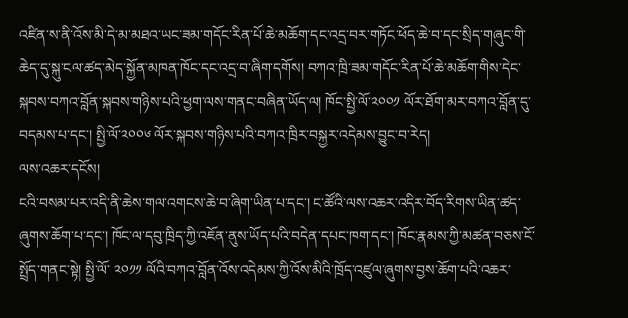འཛིན་ས་ནི་འོས་མི་དེ་མ་མཐའ་ཡང་ཟམ་གདོང་རིན་པོ་ཆེ་མཆོག་དང་འདྲ་བར་གཏོང་ཕོད་ཆེ་བ་དང་སྲིད་གཞུང་གི་ཆེད་དུ་སྐུ་ངལ་ཚད་མེད་སྐྱོན་མཁན་ཁོང་དང་འདྲ་བ་ཞིག་དགོས། བཀའ་ཁྲི་ཟམ་གདོང་རིན་པོ་ཆེ་མཆོག་གིས་དེང་སྐབས་བཀའ་བློན་སྐབས་གཉིས་པའི་ཕྱག་ལས་གནང་བཞིན་ཡོད་ལ། ཁོང་སྤྱི་ལོ་༢༠༠༡ ལོར་ཐོག་མར་བཀའ་བློན་དུ་བདམས་པ་དང་། སྤྱི་ལོ་༢༠༠༦ ལོར་སྐབས་གཉིས་པའི་བཀའ་ཁྲིར་བསྐྱར་འདེམས་བྱུང་བ་རེད།
ལས་འཆར་དངོས།
ངའི་བསམ་པར་འདི་ནི་ཆེས་གལ་འགངས་ཆེ་བ་ཞིག་ཡིན་པ་དང་། ང་ཚོའི་ལས་འཆར་འདིར་བོད་རིགས་ཡིན་ཚད་ཞུགས་ཆོག་པ་དང་། ཁོང་ལ་དབུ་ཁྲིད་ཀྱི་འཇོན་ནུས་ཡོད་པའི་བདེན་དཔང་ཁག་དང་། ཁོང་རྣམས་ཀྱི་མཚན་བཅས་ངོ་སྤྲོད་གནང་སྟེ། སྤྱི་ལོ་ ༢༠༡༡ ལོའི་བཀའ་བློན་འོས་འདེམས་ཀྱི་འོས་མིའི་ཁྲོད་འཛུལ་ཞུགས་བྱས་ཆོག་པའི་འཆར་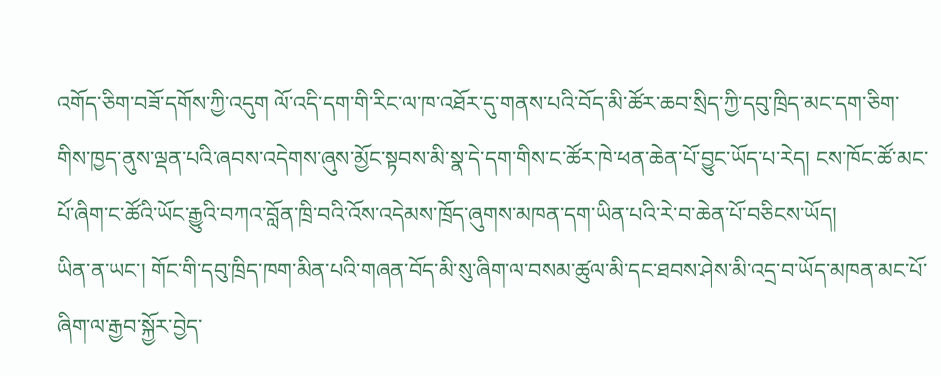འགོད་ཅིག་བཟོ་དགོས་ཀྱི་འདུག ལོ་འདི་དག་གི་རིང་ལ་ཁ་འཐོར་དུ་གནས་པའི་བོད་མི་ཚོར་ཆབ་སྲིད་ཀྱི་དབུ་ཁྲིད་མང་དག་ཅིག་གིས་ཁྱད་ནུས་ལྡན་པའི་ཞབས་འདེགས་ཞུས་མྱོང་སྟབས་མི་སྣ་དེ་དག་གིས་ང་ཚོར་ཁེ་ཕན་ཆེན་པོ་བྱུང་ཡོད་པ་རེད། ངས་ཁོང་ཚོ་མང་པོ་ཞིག་ང་ཚོའི་ཡོང་རྒྱུའི་བཀའ་བློན་ཁྲི་བའི་འོས་འདེམས་ཁྲོད་ཞུགས་མཁན་དག་ཡིན་པའི་རེ་བ་ཆེན་པོ་བཅིངས་ཡོད།
ཡིན་ན་ཡང་། གོང་གི་དབུ་ཁྲིད་ཁག་མིན་པའི་གཞན་བོད་མི་སུ་ཞིག་ལ་བསམ་ཚུལ་མི་དང་ཐབས་ཤེས་མི་འདྲ་བ་ཡོད་མཁན་མང་པོ་ཞིག་ལ་རྒྱབ་སྐྱོར་བྱེད་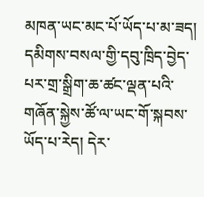མཁན་ཡང་མང་པོ་ཡོད་པ་མ་ཟད། དམིགས་བསལ་གྱི་དབུ་ཁྲིད་བྱེད་པར་གྲ་སྒྲིག་ཆ་ཚང་ལྡན་པའི་གཞོན་སྐྱེས་ཚོ་ལ་ཡང་གོ་སྐབས་ཡོད་པ་རེད། དེར་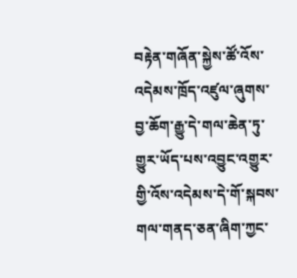བརྟེན་གཞོན་སྐྱེས་ཚོ་འོས་འདེམས་ཁྲོད་འཛུལ་ཞུགས་བྱ་ཆོག་རྒྱུ་དེ་གལ་ཆེན་ཏུ་གྱུར་ཡོད་པས་འབྱུང་འགྱུར་གྱི་འོས་འདེམས་དེ་གོ་སྐབས་གལ་གནད་ཅན་ཞིག་ཀྱང་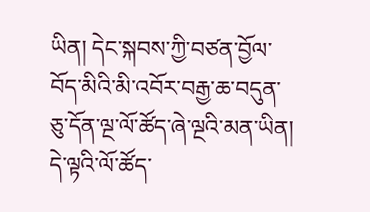ཡིན། དེང་སྐབས་ཀྱི་བཙན་བྱོལ་བོད་མིའི་མི་འབོར་བརྒྱ་ཆ་བདུན་ཅུ་དོན་ལྔ་ལོ་ཚོད་ཞེ་ལྔའི་མན་ཡིན། དེ་ལྟའི་ལོ་ཚོད་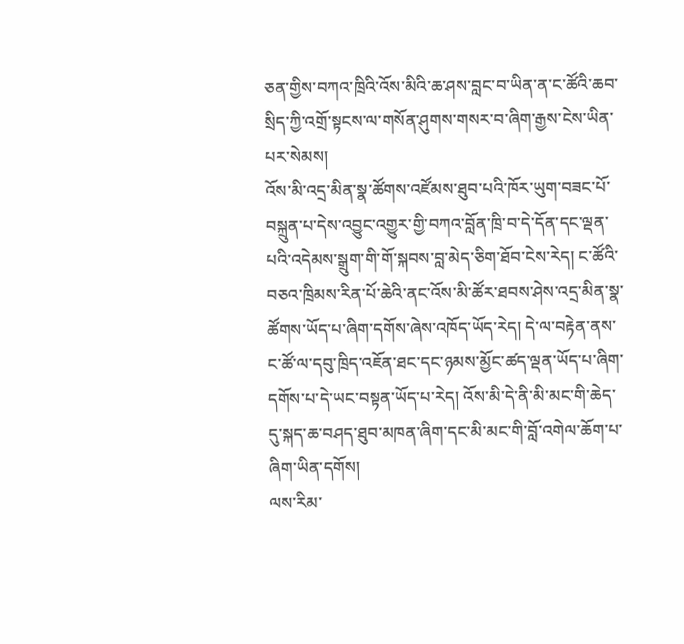ཅན་གྱིས་བཀའ་ཁྲིའི་འོས་མིའི་ཆ་ཤས་བླང་བ་ཡིན་ན་ང་ཚོའི་ཆབ་སྲིད་ཀྱི་འགྲོ་སྟངས་ལ་གསོན་ཤུགས་གསར་བ་ཞིག་རྒྱས་ངེས་ཡིན་པར་སེམས།
འོས་མི་འདྲ་མིན་སྣ་ཚོགས་འཛོམས་ཐུབ་པའི་ཁོར་ཡུག་བཟང་པོ་བསྐྲུན་པ་དེས་འབྱུང་འགྱུར་གྱི་བཀའ་བློན་ཁྲི་བ་དེ་དོན་དང་ལྡན་པའི་འདེམས་སྒྲུག་གི་གོ་སྐབས་བླ་མེད་ཅིག་ཐོབ་ངེས་རེད། ང་ཚོའི་བཅའ་ཁྲིམས་རིན་པོ་ཆེའི་ནང་འོས་མི་ཚོར་ཐབས་ཤེས་འདྲ་མིན་སྣ་ཚོགས་ཡོད་པ་ཞིག་དགོས་ཞེས་འཁོད་ཡོད་རེད། དེ་ལ་བརྟེན་ནས་ང་ཚོ་ལ་དབུ་ཁྲིད་འཇོན་ཐང་དང་ཉམས་མྱོང་ཚད་ལྡན་ཡོད་པ་ཞིག་དགོས་པ་དེ་ཡང་བསྟན་ཡོད་པ་རེད། འོས་མི་དེ་ནི་མི་མང་གི་ཆེད་དུ་སྐད་ཆ་བཤད་ཐུབ་མཁན་ཞིག་དང་མི་མང་གི་བློ་འགེལ་ཆོག་པ་ཞིག་ཡིན་དགོས།
ལས་རིམ་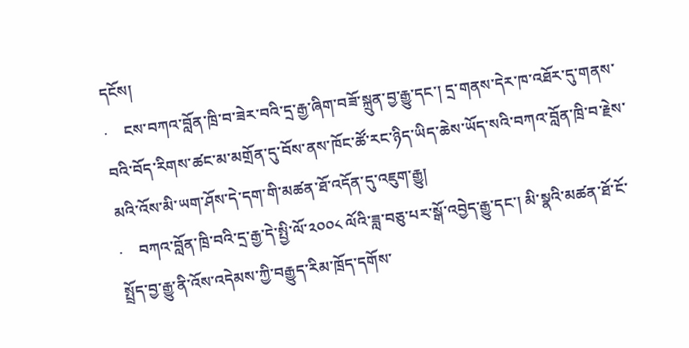དངོས།
·    ངས་བཀའ་བློན་ཁྲི་བ་ཟེར་བའི་དྲ་རྒྱ་ཞིག་བཟོ་སྐྲུན་བྱ་རྒྱུ་དང་། དྲ་གནས་དེར་ཁ་འཐོར་དུ་གནས་བའི་བོད་རིགས་ཚང་མ་མགྲོན་དུ་བོས་ནས་ཁོང་ཚོ་རང་ཉིད་ཡིད་ཆེས་ཡོད་སའི་བཀའ་བློན་ཁྲི་བ་རྗེས་མའི་འོས་མི་ཡག་ཤོས་དེ་དག་གི་མཚན་ཐོ་འདོན་དུ་འཇུག་རྒྱུ།
·    བཀའ་བློན་ཁྲི་བའི་དྲ་རྒྱ་དེ་སྤྱི་ལོ་༢༠༠༨ ལོའི་ཟླ་བཅུ་པར་སྒོ་འབྱེད་རྒྱུ་དང་། མི་སྣའི་མཚན་ཐོ་ངོ་སྤྲོད་བྱ་རྒྱུ་ནི་འོས་འདེམས་ཀྱི་བརྒྱུད་རིམ་ཁྲོད་དགོས་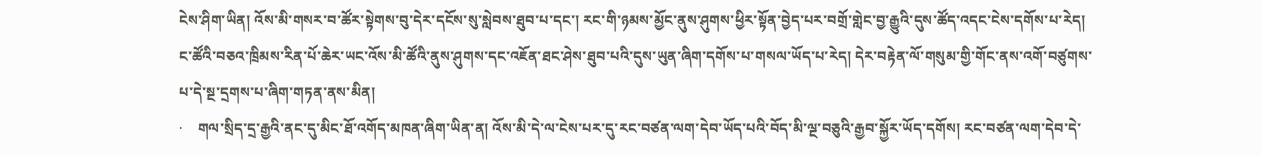ངེས་ཤིག་ཡིན། འོས་མི་གསར་བ་ཚོར་སྟེགས་བུ་དེར་དངོས་སུ་སླེབས་ཐུབ་པ་དང་། རང་གི་ཉམས་མྱོང་ནུས་ཤུགས་ཕྱིར་སྟོན་བྱེད་པར་བགྲོ་གླེང་བྱ་རྒྱུའི་དུས་ཚོད་འདང་ངེས་དགོས་པ་རེད། ང་ཚོའི་བཅའ་ཁྲིམས་རིན་པོ་ཆེར་ཡང་འོས་མི་ཚོའི་ནུས་ཤུགས་དང་འཇོན་ཐང་ཤེས་ཐུབ་པའི་དུས་ཡུན་ཞིག་དགོས་པ་གསལ་ཡོད་པ་རེད། དེར་བརྟེན་ལོ་གསུམ་གྱི་གོང་ནས་འགོ་བཙུགས་པ་དེ་སྔ་དྲགས་པ་ཞིག་གཏན་ནས་མིན།
·    གལ་སྲིད་དྲ་རྒྱའི་ནང་དུ་མིང་ཐོ་འགོད་མཁན་ཞིག་ཡིན་ན། འོས་མི་དེ་ལ་ངེས་པར་དུ་རང་བཙན་ལག་དེབ་ཡོད་པའི་བོད་མི་ལྔ་བཅུའི་རྒྱབ་སྐྱོར་ཡོད་དགོས། རང་བཙན་ལག་དེབ་དེ་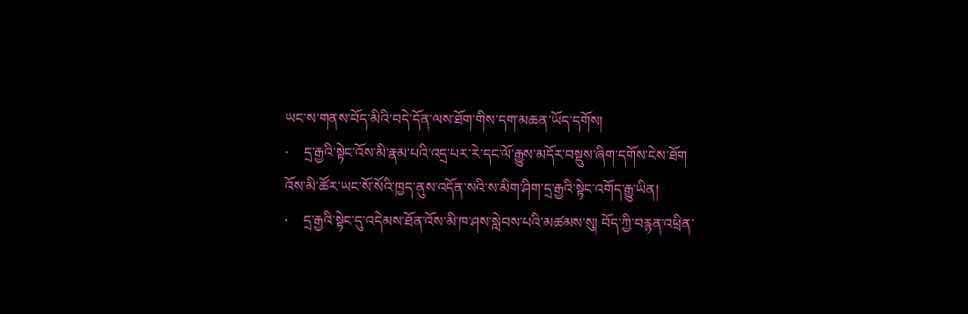ཡང་ས་གནས་བོད་མིའི་བདེ་དོན་ལས་ཐོག་གིས་དག་མཆན་ཡོད་དགོས།
·    དྲ་རྒྱའི་སྟེང་འོས་མི་རྣམ་པའི་འདྲ་པར་རེ་དང་ལོ་རྒྱུས་མདོར་བསྡུས་ཞིག་དགོས་ངེས་ཐོག འོས་མི་ཚོར་ཡང་སོ་སོའི་ཁྱད་ནུས་འདོན་སའི་ས་མིག་ཤིག་དྲ་རྒྱའི་སྟེང་འགོད་རྒྱུ་ཡིན།
·    དྲ་རྒྱའི་སྟེང་དུ་འདེམས་ཐོན་འོས་མི་ཁ་ཤས་སླེབས་པའི་མཚམས་སུ། བོད་ཀྱི་བརྙན་འཕྲིན་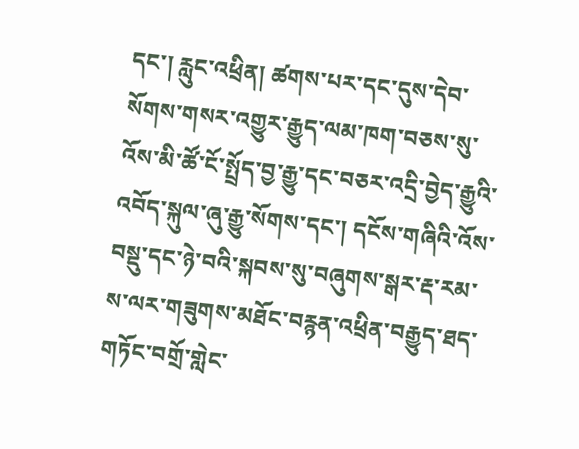དང་། རླུང་འཕྲིན། ཚགས་པར་དང་དུས་དེབ་སོགས་གསར་འགྱུར་རྒྱུད་ལམ་ཁག་བཅས་སུ་འོས་མི་ཚོ་ངོ་སྤྲོད་བྱ་རྒྱུ་དང་བཅར་འདྲི་བྱེད་རྒྱུའི་འབོད་སྐུལ་ཞུ་རྒྱུ་སོགས་དང་། དངོས་གཞིའི་འོས་བསྡུ་དང་ཉེ་བའི་སྐབས་སུ་བཞུགས་སྒར་རྡ་རམ་ས་ལར་གཟུགས་མཐོང་བརྙན་འཕྲིན་བརྒྱུད་ཐད་གཏོང་བགྲོ་གླེང་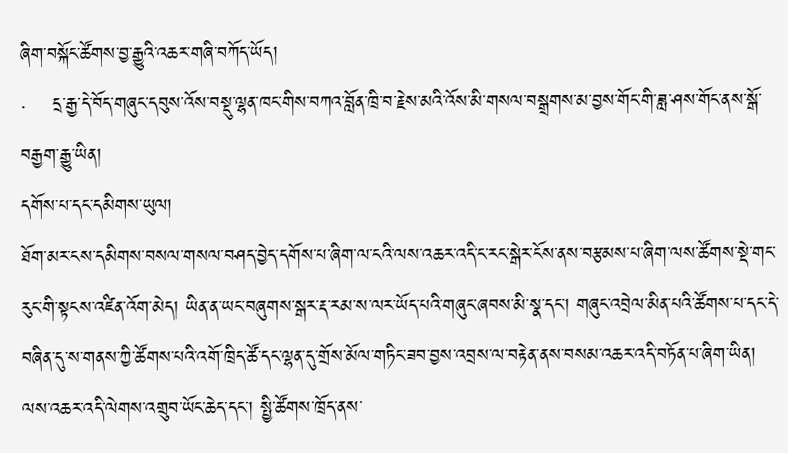ཞིག་བསྐོང་ཚོགས་བྱ་རྒྱུའི་འཆར་གཞི་བཀོད་ཡོད།
·    དྲ་རྒྱ་དེ་བོད་གཞུང་དབུས་འོས་བསྡུ་ལྷན་ཁང་གིས་བཀའ་བློན་ཁྲི་བ་རྗེས་མའི་འོས་མི་གསལ་བསྒྲགས་མ་བྱས་གོང་གི་ཟླ་ཤས་གོང་ནས་སྒོ་བརྒྱག་རྒྱུ་ཡིན།
དགོས་པ་དང་དམིགས་ཡུལ།
ཐོག་མར་ངས་དམིགས་བསལ་གསལ་བཤད་བྱེད་དགོས་པ་ཞིག་ལ་ངའི་ལས་འཆར་འདི་ང་རང་སྒེར་ངོས་ནས་བརྩམས་པ་ཞིག་ལས་ཚོགས་སྡེ་གང་རུང་གི་སྟངས་འཛིན་འོག་མེད། ཡིན་ན་ཡང་བཞུགས་སྒར་རྡ་རམ་ས་ལར་ཡོད་པའི་གཞུང་ཞབས་མི་སྣ་དང་། གཞུང་འབྲེལ་མིན་པའི་ཚོགས་པ་དང་དེ་བཞིན་དུ་ས་གནས་ཀྱི་ཚོགས་པའི་འགོ་ཁྲིད་ཚོ་དང་ལྷན་དུ་གྲོས་མོལ་གཏིང་ཟབ་བྱས་འབྲས་ལ་བརྟེན་ནས་བསམ་འཆར་འདི་བཏོན་པ་ཞིག་ཡིན།
ལས་འཆར་འདི་ལེགས་འགྲུབ་ཡོང་ཆེད་དང་། སྤྱི་ཚོགས་ཁྲོད་ནས་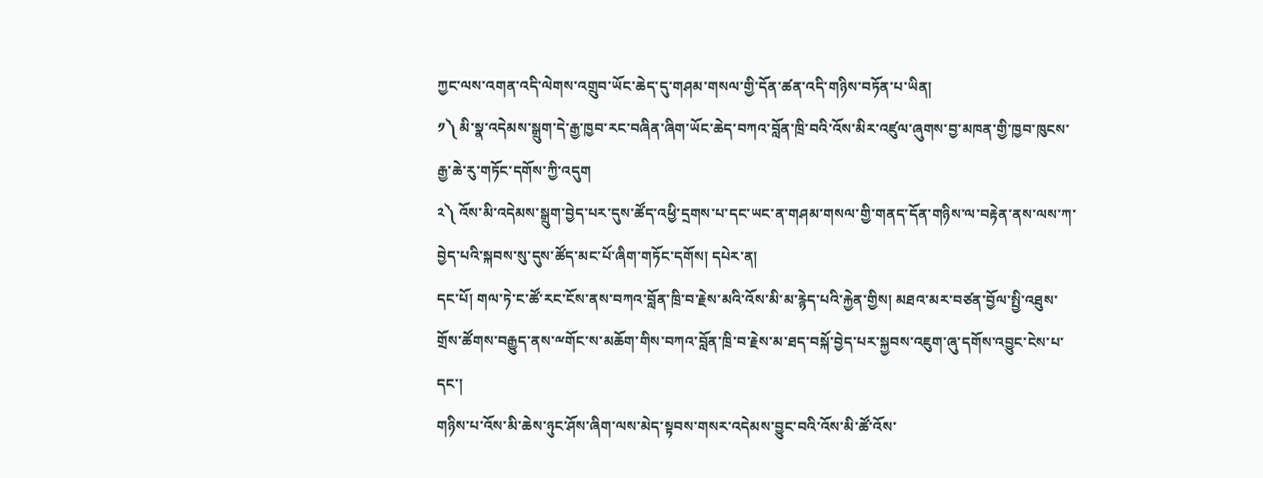ཀྱང་ལས་འགན་འདི་ལེགས་འགྲུབ་ཡོང་ཆེད་དུ་གཤམ་གསལ་གྱི་དོན་ཚན་འདི་གཉིས་བཏོན་པ་ཡིན།
༡༽ མི་སྣ་འདེམས་སྒྲུག་དེ་རྒྱ་ཁྱབ་རང་བཞིན་ཞིག་ཡོང་ཆེད་བཀའ་བློན་ཁྲི་བའི་འོས་མིར་འཛུལ་ཞུགས་བྱ་མཁན་གྱི་ཁྱབ་ཁུངས་རྒྱ་ཆེ་རུ་གཏོང་དགོས་ཀྱི་འདུག
༢༽ འོས་མི་འདེམས་སྒྲུག་བྱེད་པར་དུས་ཚོད་འཕྱི་དྲགས་པ་དང་ཡང་ན་གཤམ་གསལ་གྱི་གནད་དོན་གཉིས་ལ་བརྟེན་ནས་ལས་ཀ་བྱེད་པའི་སྐབས་སུ་དུས་ཚོད་མང་པོ་ཞིག་གཏོང་དགོས། དཔེར་ན།
དང་པོ། གལ་ཏེ་ང་ཚོ་རང་ངོས་ནས་བཀའ་བློན་ཁྲི་བ་རྗེས་མའི་འོས་མི་མ་རྙེད་པའི་རྐྱེན་གྱིས། མཐའ་མར་བཙན་བྱོལ་སྤྱི་འཐུས་གྲོས་ཚོགས་བརྒྱུད་ནས་ྋགོང་ས་མཆོག་གིས་བཀའ་བློན་ཁྲི་བ་རྗེས་མ་ཐད་བསྐོ་བྱེད་པར་སྐྱབས་འཇུག་ཞུ་དགོས་འབྱུང་ངེས་པ་དང་།
གཉིས་པ་འོས་མི་ཆེས་ཉུང་ཤོས་ཞིག་ལས་མེད་སྟབས་གསར་འདེམས་བྱུང་བའི་འོས་མི་ཚོ་འོས་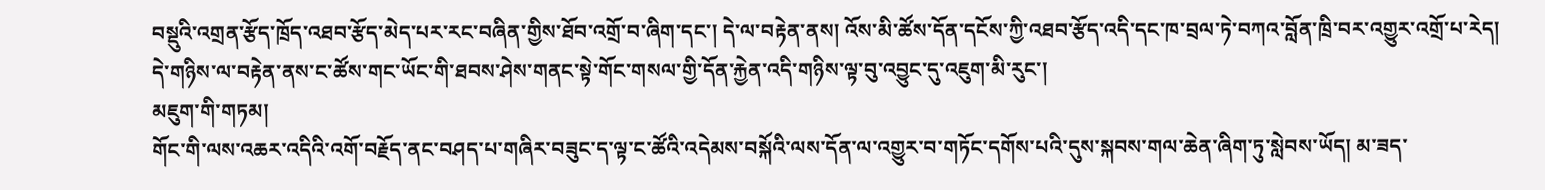བསྡུའི་འགྲན་རྩོད་ཁྲོད་འཐབ་རྩོད་མེད་པར་རང་བཞིན་གྱིས་ཐོབ་འགྲོ་བ་ཞིག་དང་། དེ་ལ་བརྟེན་ནས། འོས་མི་ཚོས་དོན་དངོས་ཀྱི་འཐབ་རྩོད་འདི་དང་ཁ་བྲལ་ཏེ་བཀའ་བློན་ཁྲི་བར་འགྱུར་འགྲོ་པ་རེད།
དེ་གཉིས་ལ་བརྟེན་ནས་ང་ཚོས་གང་ཡོང་གི་ཐབས་ཤེས་གནང་སྟེ་གོང་གསལ་གྱི་དོན་རྐྱེན་འདི་གཉིས་ལྟ་བུ་འབྱུང་དུ་འཇུག་མི་རུང་།
མཇུག་གི་གཏམ།
གོང་གི་ལས་འཆར་འདིའི་འགོ་བརྗོད་ནང་བཤད་པ་གཞིར་བཟུང་ད་ལྟ་ང་ཚོའི་འདེམས་བསྐོའི་ལས་དོན་ལ་འགྱུར་བ་གཏོང་དགོས་པའི་དུས་སྐབས་གལ་ཆེན་ཞིག་ཏུ་སླེབས་ཡོད། མ་ཟད་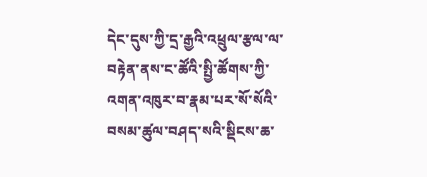དེང་དུས་ཀྱི་དྲ་རྒྱའི་འཕྲུལ་རྩལ་ལ་བརྟེན་ནས་ང་ཚོའི་སྤྱི་ཚོགས་ཀྱི་འགན་འཁུར་བ་རྣམ་པར་སོ་སོའི་བསམ་ཚུལ་བཤད་སའི་སྡིངས་ཆ་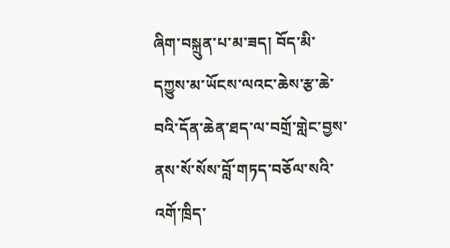ཞིག་བསྐྲུན་པ་མ་ཟད། བོད་མི་དཀྱུས་མ་ཡོངས་ལའང་ཆེས་རྩ་ཆེ་བའི་དོན་ཆེན་ཐད་ལ་བགྲོ་གླེང་བྱས་ནས་སོ་སོས་བློ་གཏད་བཅོལ་སའི་འགོ་ཁྲིད་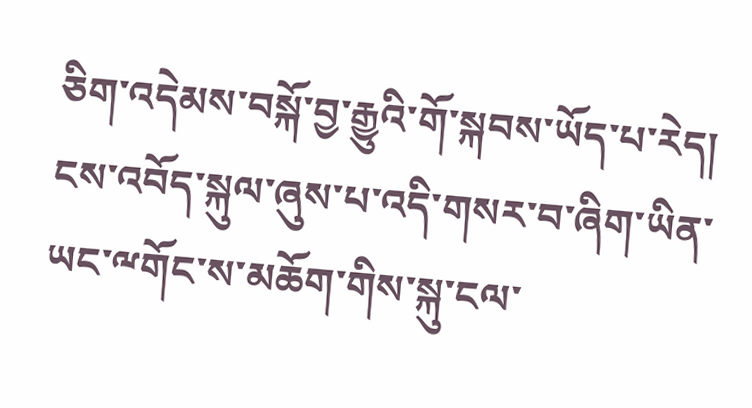ཅིག་འདེམས་བསྐོ་བྱ་རྒྱུའི་གོ་སྐབས་ཡོད་པ་རེད། ངས་འབོད་སྐུལ་ཞུས་པ་འདི་གསར་བ་ཞིག་ཡིན་ཡང་ྋགོང་ས་མཆོག་གིས་སྐུ་ངལ་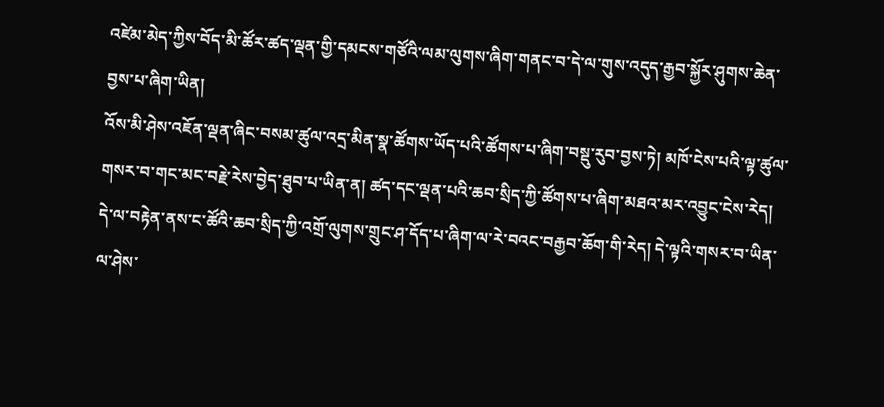འཛེམ་མེད་ཀྱིས་བོད་མི་ཚོར་ཚད་ལྡན་གྱི་དམངས་གཙོའི་ལམ་ལུགས་ཞིག་གནང་བ་དེ་ལ་གུས་འདུད་རྒྱབ་སྐྱོར་ཤུགས་ཆེན་བྱས་པ་ཞིག་ཡིན།
འོས་མི་ཤེས་འཇོན་ལྡན་ཞིང་བསམ་ཚུལ་འདྲ་མིན་སྣ་ཚོགས་ཡོད་པའི་ཚོགས་པ་ཞིག་བསྡུ་རུབ་བྱས་ཏེ། མཁོ་ངེས་པའི་ལྟ་ཚུལ་གསར་བ་གང་མང་བརྗེ་རེས་བྱེད་ཐུབ་པ་ཡིན་ན། ཚད་དང་ལྡན་པའི་ཆབ་སྲིད་ཀྱི་ཚོགས་པ་ཞིག་མཐའ་མར་འབྱུང་ངེས་རེད། དེ་ལ་བརྟེན་ནས་ང་ཚོའི་ཆབ་སྲིད་ཀྱི་འགྲོ་ལུགས་གྲུང་ཤ་དོད་པ་ཞིག་ལ་རེ་བའང་བརྒྱབ་ཆོག་གི་རེད། དེ་ལྟའི་གསར་བ་ཡིན་ལ་ཤེས་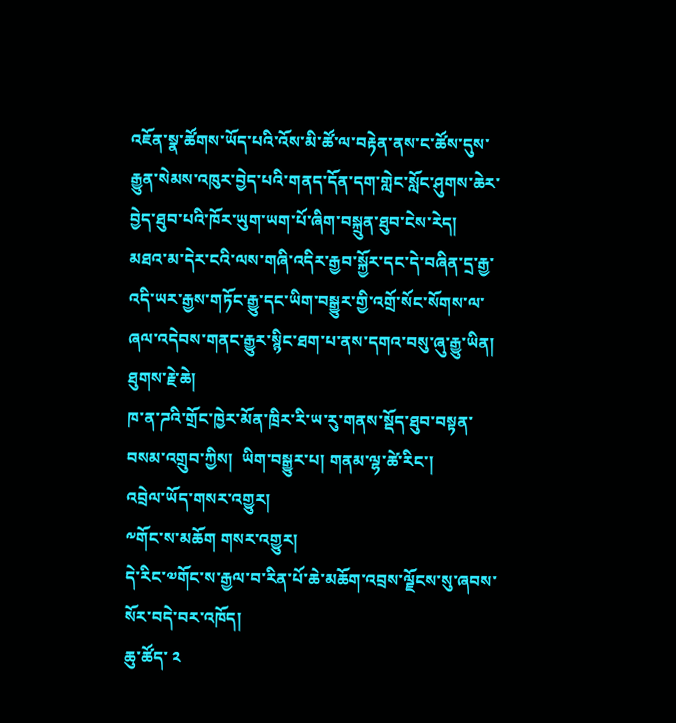འཇོན་སྣ་ཚོགས་ཡོད་པའི་འོས་མི་ཚོ་ལ་བརྟེན་ནས་ང་ཚོས་དུས་རྒྱུན་སེམས་འཁུར་བྱེད་པའི་གནད་དོན་དག་གླེང་སློང་ཤུགས་ཆེར་བྱེད་ཐུབ་པའི་ཁོར་ཡུག་ཡག་པོ་ཞིག་བསྐྲུན་ཐུབ་ངེས་རེད།
མཐའ་མ་དེར་ངའི་ལས་གཞི་འདིར་རྒྱབ་སྐྱོར་དང་དེ་བཞིན་དྲ་རྒྱ་འདི་ཡར་རྒྱས་གཏོང་རྒྱུ་དང་ཡིག་བསྒྱུར་གྱི་འགྲོ་སོང་སོགས་ལ་ཞལ་འདེབས་གནང་རྒྱུར་སྙིང་ཐག་པ་ནས་དགའ་བསུ་ཞུ་རྒྱུ་ཡིན།
ཐུགས་རྗེ་ཆེ།
ཁ་ན་ཌའི་གྲོང་ཁྱེར་མོན་ཁྲིར་རི་ཡ་རུ་གནས་སྡོད་ཐུབ་བསྟན་བསམ་འགྲུབ་ཀྱིས།  ཡིག་བསྒྱུར་པ། གནམ་ལྷ་ཚེ་རིང་།
འབྲེལ་ཡོད་གསར་འགྱུར།
༸གོང་ས་མཆོག གསར་འགྱུར།
དེ་རིང་༧གོང་ས་རྒྱལ་བ་རིན་པོ་ཆེ་མཆོག་འབྲས་ལྗོངས་སུ་ཞབས་སོར་བདེ་བར་འཁོད།
ཆུ་ཚོད་ ༢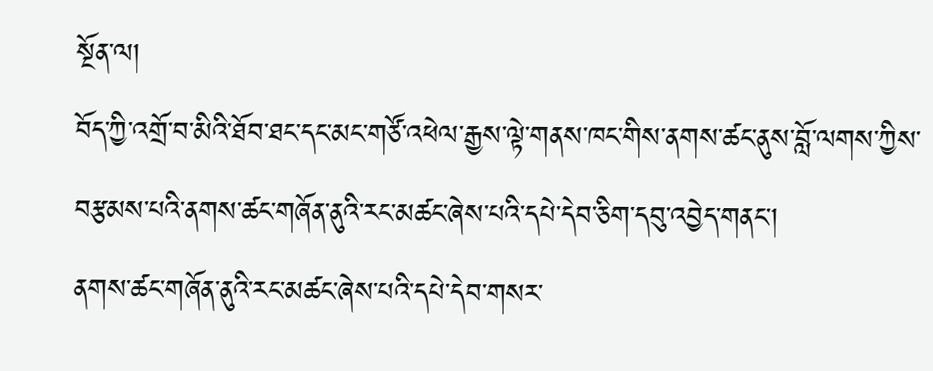སྔོན་ལ།
བོད་ཀྱི་འགྲོ་བ་མིའི་ཐོབ་ཐང་དང་མང་གཙོ་འཕེལ་རྒྱས་ལྟེ་གནས་ཁང་གིས་ནགས་ཚང་ནུས་བློ་ལགས་ཀྱིས་བརྩམས་པའི་ནགས་ཚང་གཞོན་ནུའི་རང་མཚང་ཞེས་པའི་དཔེ་དེབ་ཅིག་དབུ་འབྱེད་གནང་།
ནགས་ཚང་གཞོན་ནུའི་རང་མཚང་ཞེས་པའི་དཔེ་དེབ་གསར་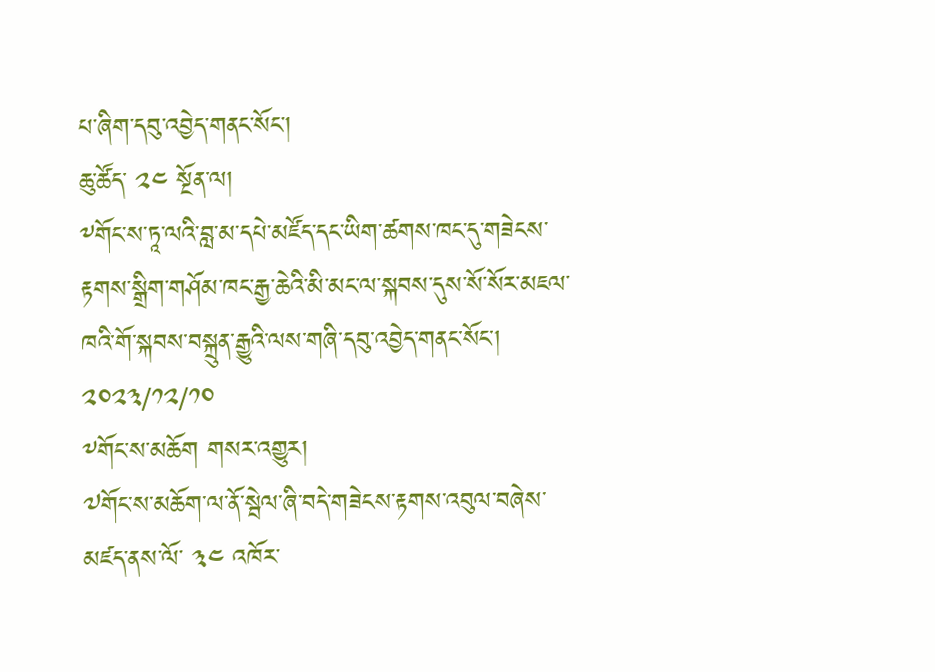པ་ཞིག་དབུ་འབྱེད་གནང་སོང་།
ཆུ་ཚོད་ ༢༤ སྔོན་ལ།
༸གོང་ས་ཏཱ་ལའི་བླ་མ་དཔེ་མཛོད་དང་ཡིག་ཚགས་ཁང་དུ་གཟེངས་རྟགས་སྒྲིག་གཤོམ་ཁང་རྒྱ་ཆེའི་མི་མང་ལ་སྐབས་དུས་སོ་སོར་མཇལ་ཁའི་གོ་སྐབས་བསྐྲུན་རྒྱུའི་ལས་གཞི་དབུ་འབྱེད་གནང་སོང་།
༢༠༢༣/༡༢/༡༠
༸གོང་ས་མཆོག གསར་འགྱུར།
༧གོང་ས་མཆོག་ལ་ནོ་སྦེལ་ཞི་བདེ་གཟེངས་རྟགས་འབུལ་བཞེས་མཛད་ནས་ལོ་ ༣༤ འཁོར་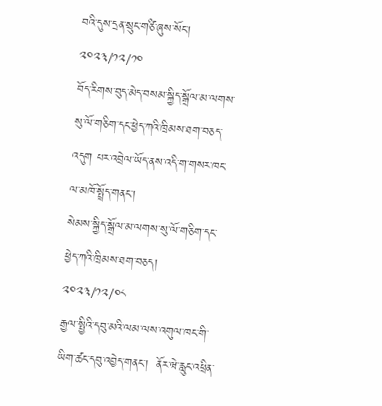བའི་དུས་དྲན་སྲུང་གཙི་ཞུས་སོང་།
༢༠༢༣/༡༢/༡༠
བོད་རིགས་བུད་མེད་བསམ་སྐྱིད་སྒྲོལ་མ་ལགས་སུ་ལོ་གཅིག་དང་ཕྱེད་ཀའི་ཁྲིམས་ཐག་བཅད་འདུག པར་འབྲེལ་ཡོད་ནས་འདི་ག་གསར་ཁང་ལ་མཁོ་སྤྲོད་གནང་།
སེམས་སྐྱིད་སྒྲོལ་མ་ལགས་སུ་ལོ་གཅིག་དང་ཕྱེད་ཀའི་ཁྲིམས་ཐག་བཅད།
༢༠༢༣/༡༢/༠༨
རྒྱལ་སྤྱིའི་དབུ་མའི་ལམ་ལས་འགུལ་ཁང་གི་ཡིག་ཚང་དབུ་འབྱེད་གནང་།  ནོར་ཝེ་རླུང་འཕྲིན་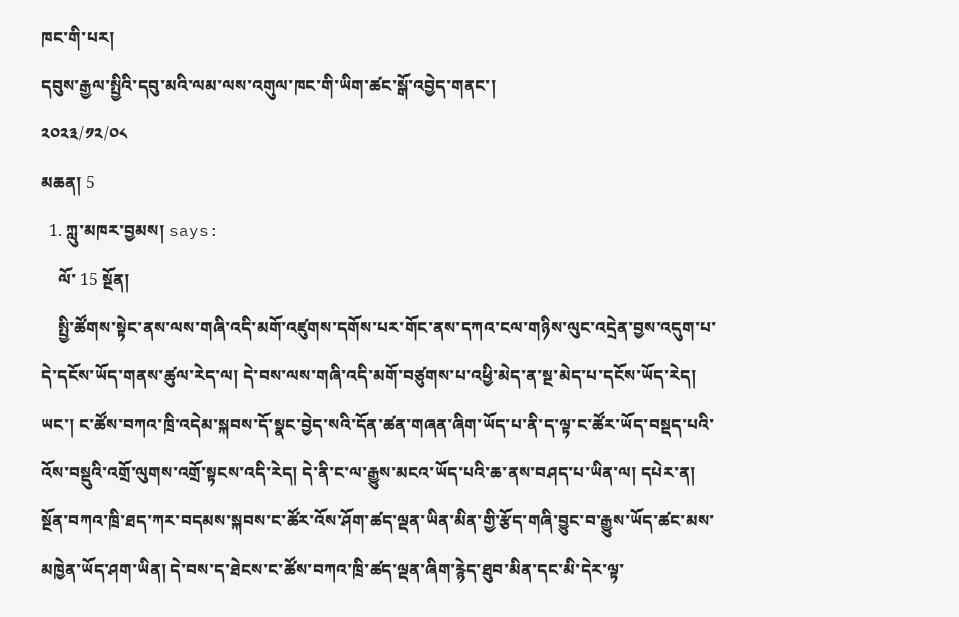ཁང་གི་པར།
དབུས་རྒྱལ་སྤྱིའི་དབུ་མའི་ལམ་ལས་འགུལ་ཁང་གི་ཡིག་ཚང་སྒོ་འབྱེད་གནང་།
༢༠༢༣/༡༢/༠༨
མཆན། 5
  1. ཀླུ་མཁར་བྱམས། says:
    ལོ་ 15 སྔོན།
    སྤྱི་ཚོགས་སྟེང་ནས་ལས་གཞི་འདི་མགོ་འཛུགས་དགོས་པར་གོང་ནས་དཀའ་ངལ་གཉིས་ལུང་འདྲེན་བྱས་འདུག་པ་དེ་དངོས་ཡོད་གནས་ཚུལ་རེད་ལ། དེ་བས་ལས་གཞི་འདི་མགོ་བཙུགས་པ་འཕྱི་མེད་ན་སྔ་མེད་པ་དངོས་ཡོད་རེད། ཡང་། ང་ཚོས་བཀའ་ཁྲི་འདེམ་སྐབས་དོ་སྣང་བྱེད་སའི་དོན་ཚན་གཞན་ཞིག་ཡོད་པ་ནི་ད་ལྟ་ང་ཚོར་ཡོད་བསྡད་པའི་འོས་བསྡུའི་འགྲོ་ལུགས་འགྲོ་སྟངས་འདི་རེད། དེ་ནི་ང་ལ་རྒྱུས་མངའ་ཡོད་པའི་ཆ་ནས་བཤད་པ་ཡིན་ལ། དཔེར་ན། སྔོན་བཀའ་ཁྲི་ཐད་ཀར་བདམས་སྐབས་ང་ཚོར་འོས་ཤོག་ཚད་ལྡན་ཡིན་མིན་གྱི་རྩོད་གཞི་བྱུང་བ་རྒྱུས་ཡོད་ཚང་མས་མཁྱེན་ཡོད་ཤག་ཡིན། དེ་བས་ད་ཐེངས་ང་ཚོས་བཀའ་ཁྲི་ཚད་ལྡན་ཞིག་རྙེད་ཐུབ་མིན་དང་མི་དེར་ལྟ་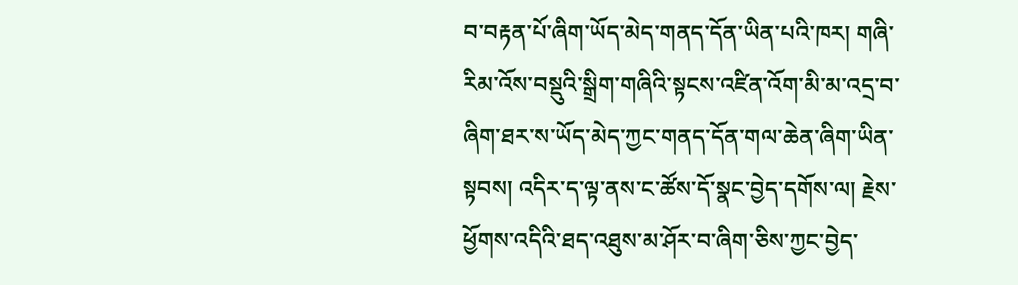བ་བརྟན་པོ་ཞིག་ཡོད་མེད་གནད་དོན་ཡིན་པའི་ཁར། གཞི་རིམ་འོས་བསྡུའི་སྒྲིག་གཞིའི་སྟངས་འཛིན་འོག་མི་མ་འདྲ་བ་ཞིག་ཐར་ས་ཡོད་མེད་ཀྱང་གནད་དོན་གལ་ཆེན་ཞིག་ཡིན་སྟབས། འདིར་ད་ལྟ་ནས་ང་ཚོས་དོ་སྣང་བྱེད་དགོས་ལ། རྗེས་ཕྱོགས་འདིའི་ཐད་འཐུས་མ་ཤོར་བ་ཞིག་ཅིས་ཀྱང་བྱེད་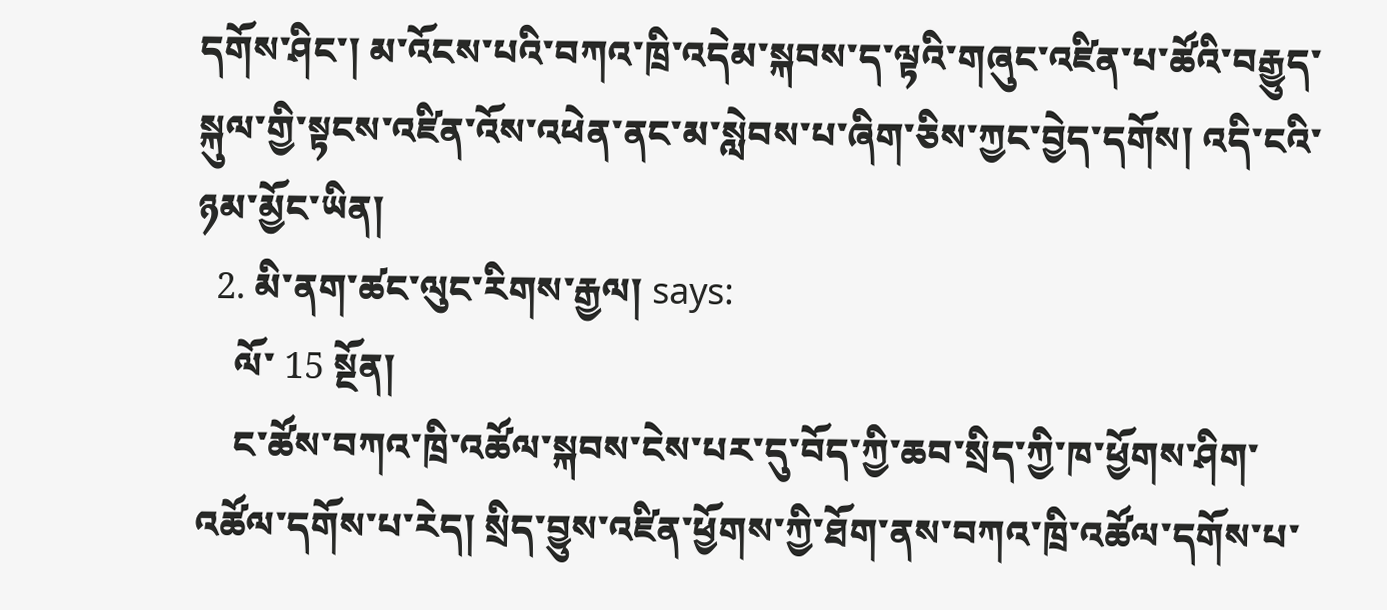དགོས་ཤིང་། མ་འོངས་པའི་བཀའ་ཁྲི་འདེམ་སྐབས་ད་ལྟའི་གཞུང་འཛིན་པ་ཚོའི་བརྒྱུད་སྐུལ་གྱི་སྟངས་འཛིན་འོས་འཕེན་ནང་མ་སླེབས་པ་ཞིག་ཅིས་ཀྱང་བྱེད་དགོས། འདི་ངའི་ཉམ་མྱོང་ཡིན།
  2. མི་ནག་ཚང་ལུང་རིགས་རྒྱལ། says:
    ལོ་ 15 སྔོན།
    ང་ཚོས་བཀའ་ཁྲི་འཚོལ་སྐབས་ངེས་པར་དུ་བོད་ཀྱི་ཆབ་སྲིད་ཀྱི་ཁ་ཕྱོགས་ཤིག་འཚོལ་དགོས་པ་རེད། སྲིད་བྱུས་འཛིན་ཕྱོགས་ཀྱི་ཐོག་ནས་བཀའ་ཁྲི་འཚོལ་དགོས་པ་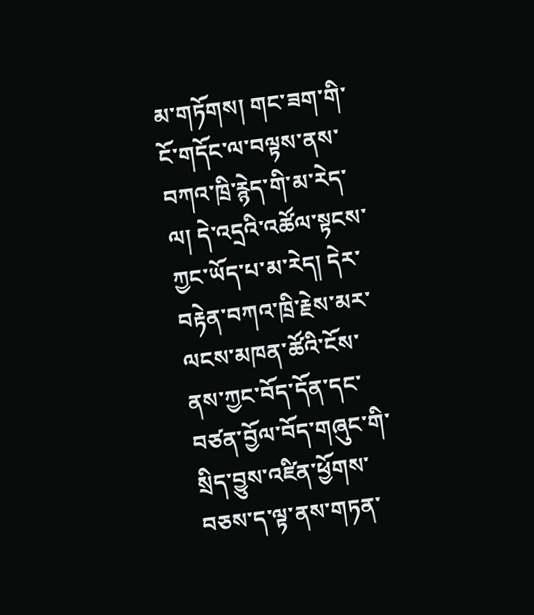མ་གཏོགས། གང་ཟག་གི་ངོ་གདོང་ལ་བལྟས་ནས་བཀའ་ཁྲི་རྙེད་གི་མ་རེད་ལ། དེ་འདྲའི་འཚོལ་སྟངས་ཀྱང་ཡོད་པ་མ་རེད། དེར་བརྟེན་བཀའ་ཁྲི་རྗེས་མར་ལངས་མཁན་ཚོའི་ངོས་ནས་ཀྱང་བོད་དོན་དང་བཙན་བྱོལ་བོད་གཞུང་གི་སྲིད་བྱུས་འཛིན་ཕྱོགས་བཅས་ད་ལྟ་ནས་གཏན་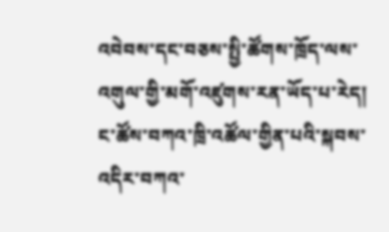འབེབས་དང་བཅས་སྤྱི་ཚོགས་ཁྲོད་ལས་འགུལ་གྱི་མགོ་འཛུགས་རན་ཡོད་པ་རེད། ང་ཚོས་བཀའ་ཁྲི་འཚོལ་གྱིན་པའི་སྐབས་འདིར་བཀའ་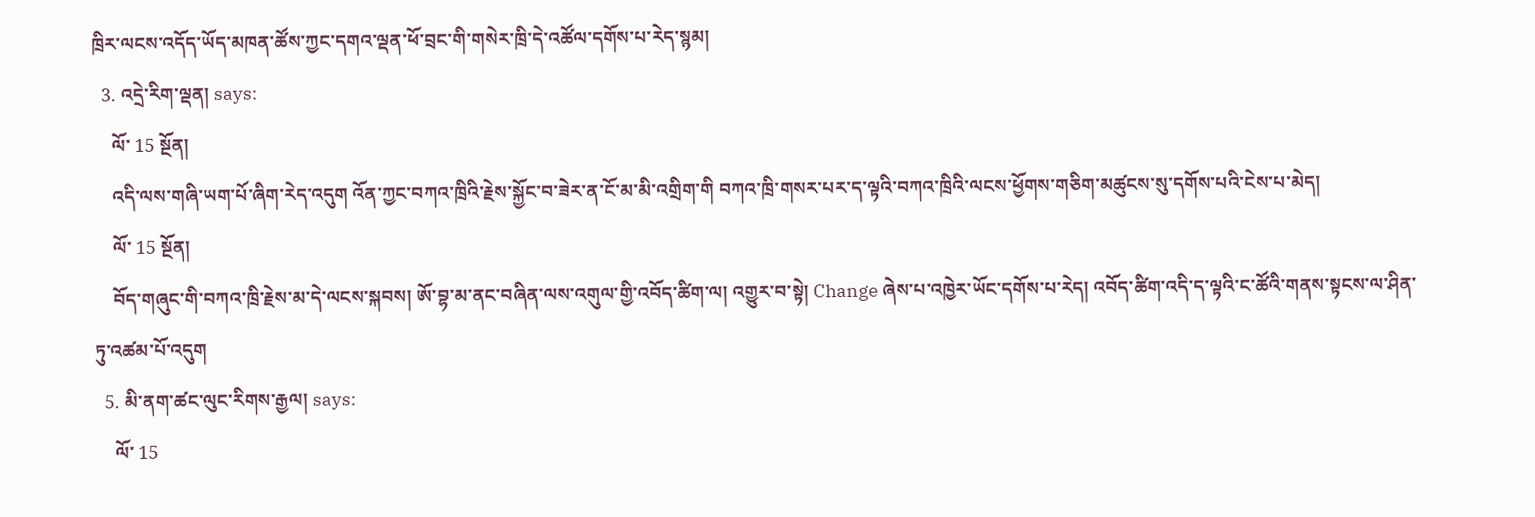ཁྲིར་ལངས་འདོད་ཡོད་མཁན་ཚོས་ཀྱང་དགའ་ལྡན་ཕོ་བྲང་གི་གསེར་ཁྲི་དེ་འཚོལ་དགོས་པ་རེད་སྙམ།
  3. འདྲེ་རིག་ལྡན། says:
    ལོ་ 15 སྔོན།
    འདི་ལས་གཞི་ཡག་པོ་ཞིག་རེད་འདུག འོན་ཀྱང་བཀའ་ཁྲིའི་རྗེས་སྐྱོང་བ་ཟེར་ན་ངོ་མ་མི་འགྲིག་གི བཀའ་ཁྲི་གསར་པར་ད་ལྟའི་བཀའ་ཁྲིའི་ལངས་ཕྱོགས་གཅིག་མཚུངས་སུ་དགོས་པའི་ངེས་པ་མེད།
    ལོ་ 15 སྔོན།
    བོད་གཞུང་གི་བཀའ་ཁྲི་རྗེས་མ་དེ་ལངས་སྐབས། ཨོ་བྷ་མ་ནང་བཞིན་ལས་འགུལ་གྱི་འབོད་ཚིག་ལ། འགྱུར་བ་སྟེ། Change ཞེས་པ་འཁྱེར་ཡོང་དགོས་པ་རེད། འབོད་ཚིག་འདི་ད་ལྟའི་ང་ཚོའི་གནས་སྟངས་ལ་ཤིན་ཏུ་འཚམ་པོ་འདུག
  5. མི་ནག་ཚང་ལུང་རིགས་རྒྱལ། says:
    ལོ་ 15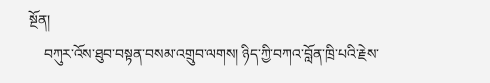སྔོན།
    བཀུར་འོས་ཐུབ་བསྟན་བསམ་འགྲུབ་ལགས། ཉིད་ཀྱི་བཀའ་བློན་ཁྲི་པའི་རྗེས་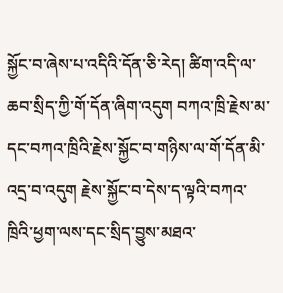སྐྱོང་བ་ཞེས་པ་འདིའི་དོན་ཅི་རེད། ཚིག་འདི་ལ་ཆབ་སྲིད་ཀྱི་གོ་དོན་ཞིག་འདུག བཀའ་ཁྲི་རྗེས་མ་དང་བཀའ་ཁྲིའི་རྗེས་སྐྱོང་བ་གཉིས་ལ་གོ་དོན་མི་འདྲ་བ་འདུག རྗེས་སྐྱོང་བ་དེས་ད་ལྟའི་བཀའ་ཁྲིའི་ཕྱག་ལས་དང་སྲིད་བྱུས་མཐའ་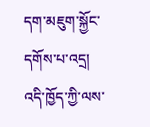དག་མཇུག་སྐྱོང་དགོས་པ་འདྲ། འདི་ཁྱོད་ཀྱི་ལས་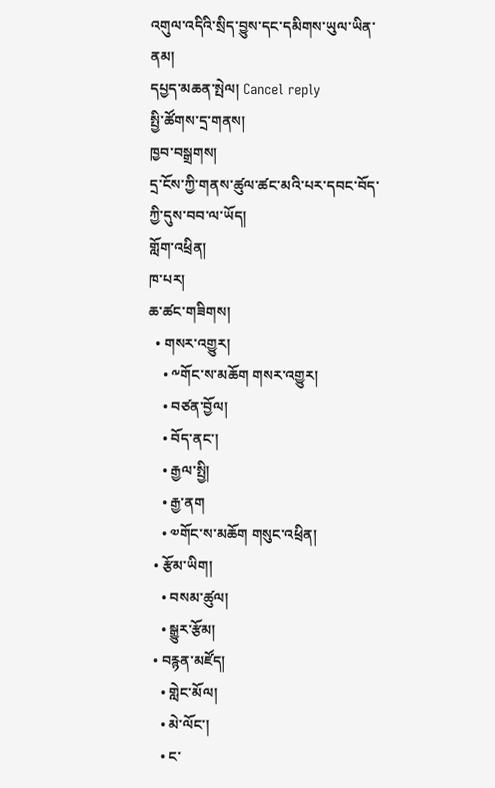འགུལ་འདིའི་སྲིད་བྱུས་དང་དམིགས་ཡུལ་ཡིན་ནམ།
དཔྱད་མཆན་སྤེལ། Cancel reply
སྤྱི་ཚོགས་དྲ་གནས།
ཁྱབ་བསྒྲགས།
དྲ་ངོས་ཀྱི་གནས་ཚུལ་ཚང་མའི་པར་དབང་བོད་ཀྱི་དུས་བབ་ལ་ཡོད།
གློག་འཕྲིན།
ཁ་པར།
ཆ་ཚང་གཟིགས།
  • གསར་འགྱུར།
    • ༸གོང་ས་མཆོག གསར་འགྱུར།
    • བཙན་བྱོལ།
    • བོད་ནང་།
    • རྒྱལ་སྤྱི།
    • རྒྱ་ནག
    • ༧གོང་ས་མཆོག གསུང་འཕྲིན།
  • རྩོམ་ཡིག།
    • བསམ་ཚུལ།
    • སྒྱུར་རྩོམ།
  • བརྙན་མཛོད།
    • གླེང་མོལ།
    • མེ་ལོང་།
    • ང་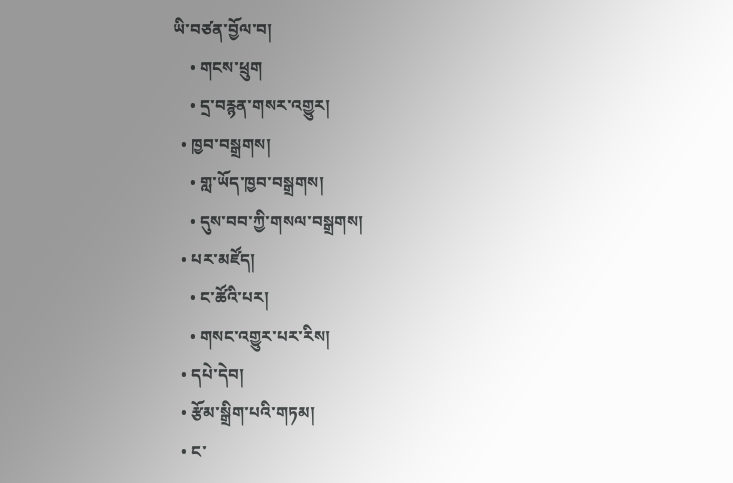ཡི་བཙན་བྱོལ་བ།
    • གངས་ཕྲུག
    • དྲ་བརྙན་གསར་འགྱུར།
  • ཁྱབ་བསྒྲགས།
    • གླ་ཡོད་ཁྱབ་བསྒྲགས།
    • དུས་བབ་ཀྱི་གསལ་བསྒྲགས།
  • པར་མཛོད།
    • ང་ཚོའི་པར།
    • གསང་འགྱུར་པར་རིས།
  • དཔེ་དེབ།
  • རྩོམ་སྒྲིག་པའི་གཏམ།
  • ང་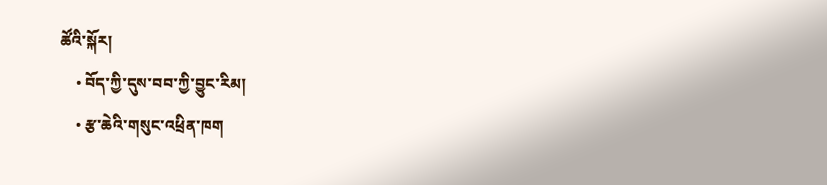ཚོའི་སྐོར།
    • བོད་ཀྱི་དུས་བབ་ཀྱི་བྱུང་རིམ།
    • རྩ་ཆེའི་གསུང་འཕྲིན་ཁག